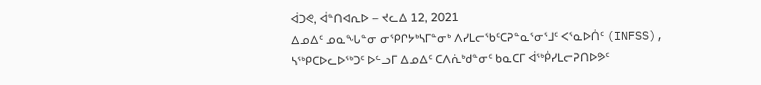ᐋᑐᕙ, ᐋᓐᑎᐊᕆᐅ – ᔪᓚᐃ 12, 2021
ᐃᓄᐃᑦ ᓄᓇᖓᓐᓂ ᓂᕿᒋᔭᒃᓴᒥᓐᓂᒃ ᐱᓯᒪᓕᖃᑦᑕᕈᓐᓇᕐᓂᕐᒧᑦ ᐸᕐᓇᐅᑏᑦ (INFSS), ᓴᖅᑭᑕᐅᓚᐅᖅᑐᑦ ᐅᓪᓗᒥ ᐃᓄᐃᑦ ᑕᐱᕇᒃᑯᓐᓂᑦ ᑲᓇᑕᒥ ᐋᖅᑮᓯᒪᓕᕈᑎᐅᕗᑦ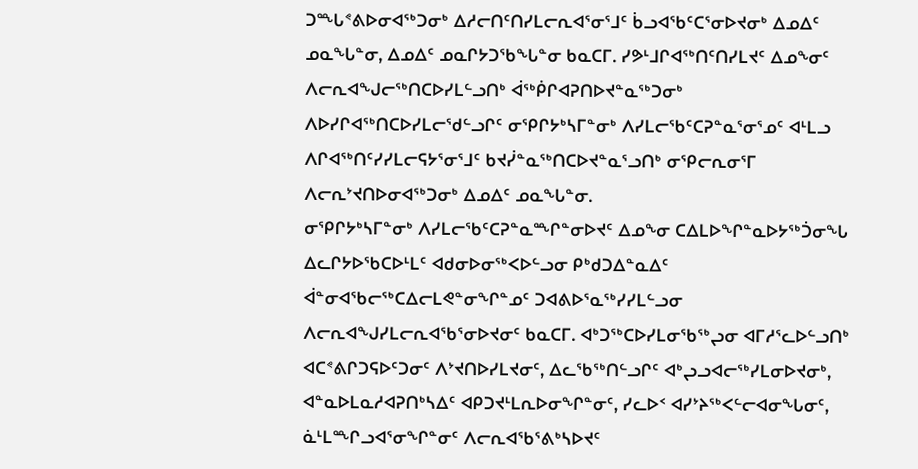ᑐᖖᒐᕝᕕᐅᓂᐊᖅᑐᓂᒃ ᐃᓱᓕᑎᑦᑎᓯᒪᓕᕆᐊᕐᓂᕐᒧᑦ ᑳᓗᐊᖃᑦᑕᕐᓂᐅᔪᓂᒃ ᐃᓄᐃᑦ ᓄᓇᖓᓐᓂ, ᐃᓄᐃᑦ ᓄᓇᒋᔭᑐᖃᖓᓐᓂ ᑲᓇᑕᒥ. ᓯᕗᒻᒧᒋᐊᖅᑎᑦᑎᓯᒪᔪᑦ ᐃᓄᖕᓂᑦ ᐱᓕᕆᐊᖑᓕᖅᑎᑕᐅᓯᒪᓪᓗᑎᒃ ᐋᖅᑮᒋᐊᕈᑎᐅᔪᓐᓇᖅᑐᓂᒃ ᐱᐅᓯᒋᐊᖅᑎᑕᐅᓯᒪᓕᖁᓪᓗᒋᑦ ᓂᕿᒋᔭᒃᓴᒥᓐᓂᒃ ᐱᓯᒪᓕᖃᑦᑕᕈᓐᓇᕐᓂᕐᓄᑦ ᐊᒻᒪᓗ ᐱᒋᐊᖅᑎᑦᓯᓯᒪᓕᕋᔭᕐᓂᕐᒧᑦ ᑲᔪᓰᓐᓇᖅᑎᑕᐅᔪᓐᓇᕐᓗᑎᒃ ᓂᕿᓕᕆᓂᕐᒥ ᐱᓕᕆᔾᔪᑎᐅᓂᐊᖅᑐᓂᒃ ᐃᓄᐃᑦ ᓄᓇᖓᓐᓂ.
ᓂᕿᒋᔭᒃᓴᒥᓐᓂᒃ ᐱᓯᒪᓕᖃᑦᑕᕈᓐᓇᖖᒋᓐᓂᐅᔪᑦ ᐃᓄᖕᓂ ᑕᐃᒪᐅᖏᓐᓇᐅᔭᖅᑑᓂᖓ ᐃᓚᒋᔭᐅᖃᑕᐅᒻᒪᑦ ᐊᑯᓂᐅᓂᖅᐸᐅᓪᓗᓂ ᑭᒃᑯᑐᐃᓐᓇᐃᑦ ᐋᓐᓂᐊᖃᓕᖅᑕᐃᓕᒪᕙᓐᓂᖏᓐᓄᑦ ᑐᐊᕕᐅᕐᓇᖅᓯᓯᒪᓪᓗᓂ ᐱᓕᕆᐊᖑᓯᒪᓕᕆᐊᖃᕐᓂᐅᔪᓂᑦ ᑲᓇᑕᒥ. ᐊᒃᑐᖅᑕᐅᓯᒪᓂᖃᖅᖢᓂ ᐊᒥᓱᕐᓚᐅᓪᓗᑎᒃ ᐊᑕᕝᕕᒋᑐᕋᐅᑦᑐᓂᑦ ᐱᔾᔪᑎᐅᓯᒪᔪᓂᑦ, ᐃᓚᖃᖅᑎᓪᓗᒋᑦ ᐊᒃᖢᓗᐊᓕᖅᓯᒪᓂᐅᔪᓂᒃ, ᐊᓐᓇᐅᒪᓇᓱᐊᕈᑎᒃᓴᐃᑦ ᐊᑭᑐᔪᒻᒪᕆᐅᓂᖏᓐᓂᑦ, ᓯᓚᐅᑉ ᐊᓯᔾᔨᖅᐸᓪᓕᐊᓂᖓᓂᑦ, ᓈᒻᒪᖖᒋᓗᐊᕐᓂᖏᓐᓂᑦ ᐱᓕᕆᐊᖃᕐᕕᒃᓴᐅᔪᑦ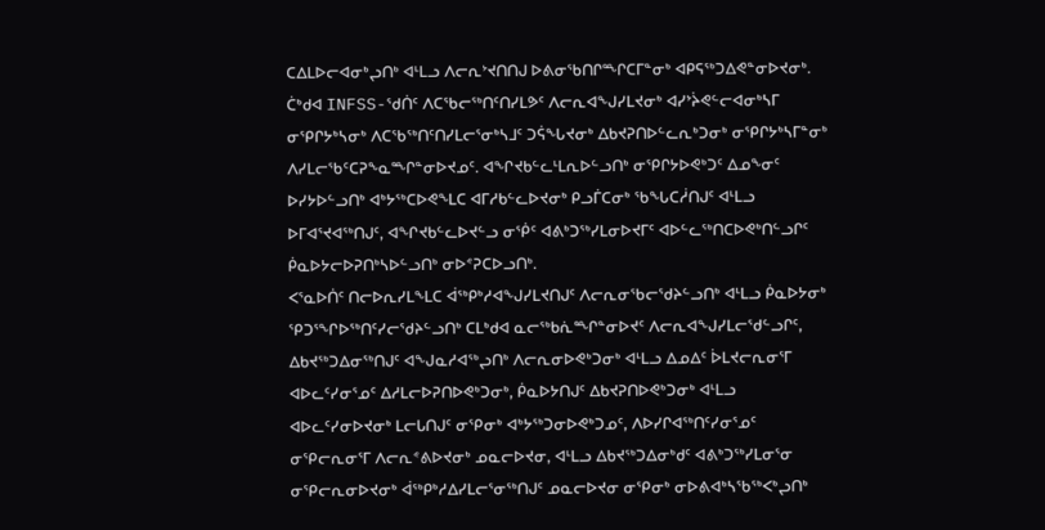ᑕᐃᒪᐅᓕᐊᓂᒃᖢᑎᒃ ᐊᒻᒪᓗ ᐱᓕᕆᔾᔪᑎᑎᒍ ᐅᕕᓂᖃᑎᒋᖖᒋᑕᒥᓐᓂᒃ ᐊᑭᕋᖅᑐᐃᕙᓐᓂᐅᔪᓂᒃ.
ᑖᒃᑯᐊ INFSS-ᖁᑏᑦ ᐱᑕᖃᓕᖅᑎᑦᑎᓯᒪᕗᑦ ᐱᓕᕆᐊᖑᓯᒪᔪᓂᒃ ᐊᓯᔾᔩᕙᓪᓕᐊᓂᒃᓴᒥ ᓂᕿᒋᔭᒃᓴᓂᒃ ᐱᑕᖃᖅᑎᑦᑎᓯᒪᓕᕐᓂᒃᓴᒧᑦ ᑐᕌᖓᔪᓂᒃ ᐃᑲᔪᕈᑎᐅᓪᓚᕆᒃᑐᓂᒃ ᓂᕿᒋᔭᒃᓴᒥᓐᓂᒃ ᐱᓯᒪᓕᖃᑦᑕᕈᖕᓇᖖᒋᓐᓂᐅᔪᓄᑦ. ᐊᖏᔪᑲᓪᓚᒻᒪᕆᐅᓪᓗᑎᒃ ᓂᕿᒋᔭᐅᕙᒃᑐᑦ ᐃᓄᖕᓂᑦ ᐅᓯᔭᐅᓪᓗᑎᒃ ᐊᒃᔭᖅᑕᐅᕙᖕᒪᑕ ᐊᒥᓱᑲᓪᓚᐅᔪᓂᒃ ᑭᓗᒦᑕᓂᒃ ᖃᖓᑕᓲᑎᒍᑦ ᐊᒻᒪᓗ ᐅᒥᐊᕐᔪᐊᖅᑎᒍᑦ, ᐊᖏᔪᑲᓪᓚᐅᔪᓪᓗ ᓂᖀᑦ ᐊᕕᒃᑐᖅᓯᒪᓂᐅᔪᒥᑦ ᐊᐅᓪᓚᖅᑎᑕᐅᕙᒃᑎᓪᓗᒋᑦ ᑮᓇᐅᔭᓕᐅᕈᑎᒃᓴᐅᓪᓗᑎᒃ ᓂᐅᕝᕈᑕᐅᓗᑎᒃ.
ᐸᕐᓇᐅᑏᑦ ᑎᓕᐅᕆᓯᒪᖕᒪᑕ ᐋᖅᑭᒃᓱᐊᖑᓯᒪᔪᑎᒍᑦ ᐱᓕᕆᓂᖃᓕᖁᔨᓪᓗᑎᒃ ᐊᒻᒪᓗ ᑮᓇᐅᔭᓂᒃ ᕿᑐᕐᖏᐅᖅᑎᑦᓯᓕᖁᔨᓪᓗᑎᒃ ᑕᒪᒃᑯᐊ ᓇᓕᖅᑲᕇᖖᒋᓐᓂᐅᔪᑦ ᐱᓕᕆᐊᖑᓯᒪᓕᖁᓪᓗᒋᑦ, ᐃᑲᔪᖅᑐᐃᓂᖅᑎᒍᑦ ᐊᖑᓇᓱᐊᖅᖢᑎᒃ ᐱᓕᕆᓂᐅᕙᒃᑐᓂᒃ ᐊᒻᒪᓗ ᐃᓄᐃᑦ ᐆᒪᔪᓕᕆᓂᕐᒥ ᐊᐅᓚᑦᓯᓂᕐᓄᑦ ᐃᓱᒪᓕᐅᕈᑎᐅᕙᒃᑐᓂᒃ, ᑮᓇᐅᔭᑎᒍᑦ ᐃᑲᔪᕈᑎᐅᕙᒃᑐᓂᒃ ᐊᒻᒪᓗ ᐊᐅᓚᑦᓯᓂᐅᔪᓂᒃ ᒪᓕᒐᑎᒍᑦ ᓂᕿᓂᒃ ᐊᒃᔭᖅᑐᓂᐅᕙᒃᑐᓄᑦ, ᐱᐅᓯᒋᐊᖅᑎᑦᓯᓂᕐᓄᑦ ᓂᕿᓕᕆᓂᕐᒥ ᐱᓕᕆᕝᕕᐅᔪᓂᒃ ᓄᓇᓕᐅᔪᓂ, ᐊᒻᒪᓗ ᐃᑲᔪᖅᑐᐃᓂᒃᑯᑦ ᐊᕕᒃᑐᖅᓯᒪᓂᕐᓂ ᓂᕿᓕᕆᓂᐅᔪᓂᒃ ᐋᖅᑭᒃᓱᐃᓯᒪᓕᕐᓂᖅᑎᒍᑦ ᓄᓇᓕᐅᔪᓂ ᓂᕿᓂᒃ ᓂᐅᕕᐊᒃᓴᖃᖅᐸᒃᖢᑎᒃ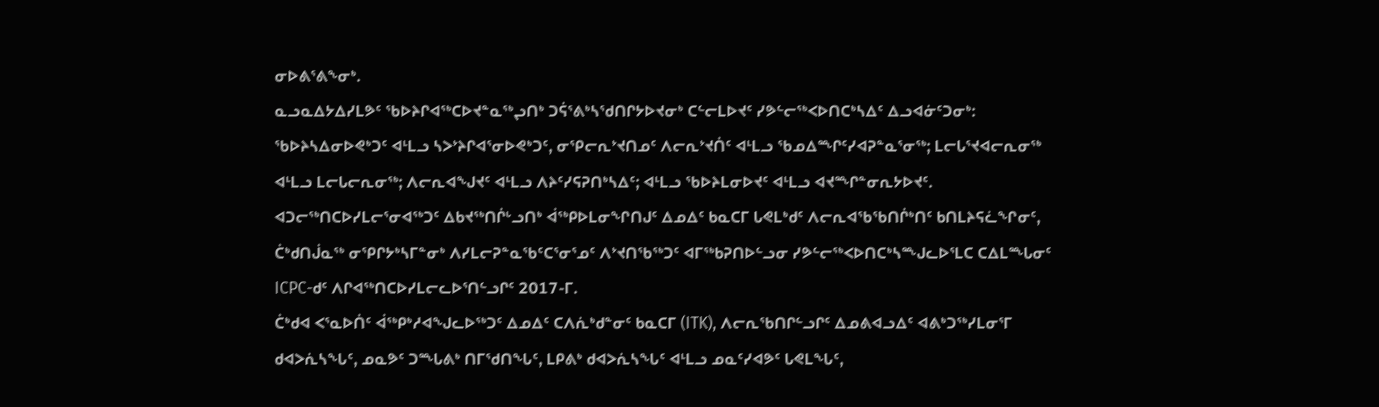ᓂᐅᕕᕐᕕᖕᓂᒃ.
ᓇᓗᓇᐃᔭᐃᓯᒪᕗᑦ ᖃᐅᔨᒋᐊᖅᑕᐅᔪᓐᓇᖅᖢᑎᒃ ᑐᕌᕐᕕᒃᓴᖁᑎᒋᔭᐅᔪᓂᒃ ᑕᓪᓕᒪᐅᔪᑦ ᓯᕗᓪᓕᖅᐸᐅᑎᑕᒃᓴᐃᑦ ᐃᓗᐊᓃᑦᑐᓂᒃ: ᖃᐅᔨᓴᐃᓂᐅᕙᒃᑐᑦ ᐊᒻᒪᓗ ᓴᐳᔾᔨᒋᐊᕐᓂᐅᕙᒃᑐᑦ, ᓂᕿᓕᕆᔾᔪᑎᓄᑦ ᐱᓕᕆᔾᔪᑏᑦ ᐊᒻᒪᓗ ᖃᓄᐃᖖᒋᑦᓯᐊᕈᓐᓇᕐᓂᖅ; ᒪᓕᒐᕐᔪᐊᓕᕆᓂᖅ ᐊᒻᒪᓗ ᒪᓕᒐᓕᕆᓂᖅ; ᐱᓕᕆᐊᖑᔪᑦ ᐊᒻᒪᓗ ᐱᔨᑦᓯᕋᕈᑎᒃᓴᐃᑦ; ᐊᒻᒪᓗ ᖃᐅᔨᒪᓂᐅᔪᑦ ᐊᒻᒪᓗ ᐊᔪᖖᒋᓐᓂᕆᔭᐅᔪᑦ. ᐊᑐᓕᖅᑎᑕᐅᓯᒪᓕᕐᓂᐊᖅᑐᑦ ᐃᑲᔪᖅᑎᒌᒡᓗᑎᒃ ᐋᖅᑭᐅᒪᓂᖏᑎᒍᑦ ᐃᓄᐃᑦ ᑲᓇᑕᒥ ᒐᕙᒪᒃᑯᑦ ᐱᓕᕆᐊᖃᖃᑎᒌᒃᑎᑦ ᑲᑎᒪᔨᕋᓛᖏᓂᑦ, ᑖᒃᑯᑎᒎᓇᖅ ᓂᕿᒋᔭᒃᓴᒥᓐᓂᒃ ᐱᓯᒪᓕᕈᓐᓇᖃᑦᑕᕐᓂᕐᓄᑦ ᐱᔾᔪᑎᖃᖅᑐᑦ ᐊᒥᖅᑲᕈᑎᐅᓪᓗᓂ ᓯᕗᓪᓕᖅᐸᐅᑎᑕᒃᓴᖖᒍᓚᐅᕐᒪᑕ ᑕᐃᒪᖖᒐᓂᑦ ICPC-ᑯᑦ ᐱᒋᐊᖅᑎᑕᐅᓯᒪᓕᓚᐅᕐᑎᓪᓗᒋᑦ 2017-ᒥ.
ᑖᒃᑯᐊ ᐸᕐᓇᐅᑏᑦ ᐋᖅᑭᒃᓱᐊᖑᓚᐅᖅᑐᑦ ᐃᓄᐃᑦ ᑕᐱᕇᒃᑯᓐᓂᑦ ᑲᓇᑕᒥ (ITK), ᐱᓕᕆᖃᑎᒋᓪᓗᒋᑦ ᐃᓄᕕᐊᓗᐃᑦ ᐊᕕᒃᑐᖅᓯᒪᓂᕐᒥ ᑯᐊᐳᕇᓴᖓᑦ, ᓄᓇᕗᑦ ᑐᖖᒐᕕᒃ ᑎᒥᖁᑎᖓᑦ, ᒪᑭᕕᒃ ᑯᐊᐳᕇᓴᖓᑦ ᐊᒻᒪᓗ ᓄᓇᑦᓯᐊᕗᑦ ᒐᕙᒪᖓᑦ,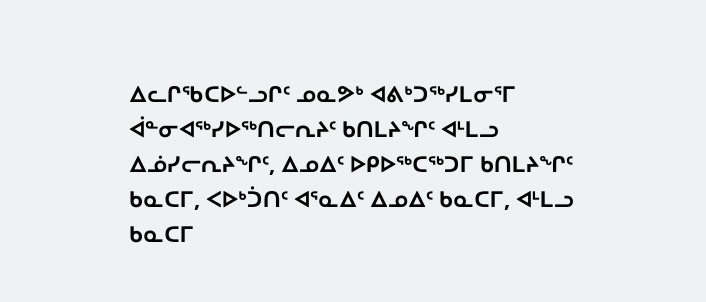ᐃᓚᒋᖃᑕᐅᓪᓗᒋᑦ ᓄᓇᕗᒃ ᐊᕕᒃᑐᖅᓯᒪᓂᕐᒥ ᐋᓐᓂᐊᖅᓯᐅᖅᑎᓕᕆᔨᑦ ᑲᑎᒪᔨᖏᑦ ᐊᒻᒪᓗ ᐃᓅᓯᓕᕆᔨᖏᑦ, ᐃᓄᐃᑦ ᐅᑭᐅᖅᑕᖅᑐᒥ ᑲᑎᒪᔨᖏᑦ ᑲᓇᑕᒥ, ᐸᐅᒃᑑᑎᑦ ᐊᕐᓇᐃᑦ ᐃᓄᐃᑦ ᑲᓇᑕᒥ, ᐊᒻᒪᓗ ᑲᓇᑕᒥ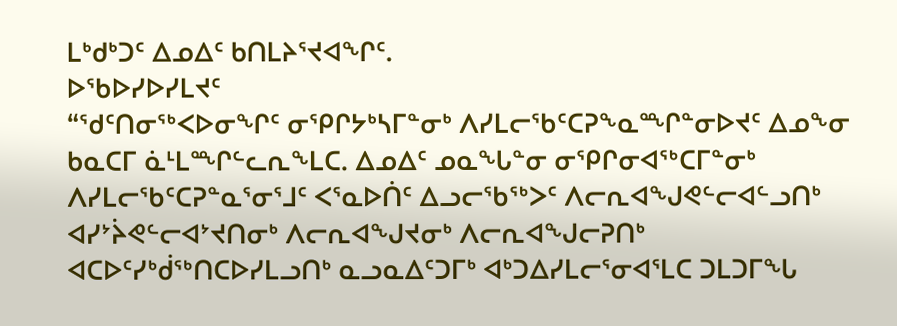ᒪᒃᑯᒃᑐᑦ ᐃᓄᐃᑦ ᑲᑎᒪᔨᕐᔪᐊᖏᑦ.
ᐅᖃᐅᓯᐅᓯᒪᔪᑦ
“ᖁᑦᑎᓂᖅᐸᐅᓂᖏᑦ ᓂᕿᒋᔭᒃᓴᒥᓐᓂᒃ ᐱᓯᒪᓕᖃᑦᑕᕈᖕᓇᖖᒋᓐᓂᐅᔪᑦ ᐃᓄᖕᓂ ᑲᓇᑕᒥ ᓈᒻᒪᖖᒋᓪᓚᕆᖕᒪᑕ. ᐃᓄᐃᑦ ᓄᓇᖓᓐᓂ ᓂᕿᒋᓂᐊᖅᑕᒥᓐᓂᒃ ᐱᓯᒪᓕᖃᑦᑕᕈᓐᓇᕐᓂᕐᒧᑦ ᐸᕐᓇᐅᑏᑦ ᐃᓗᓕᖃᖅᐳᑦ ᐱᓕᕆᐊᖑᕙᓪᓕᐊᓪᓗᑎᒃ ᐊᓯᔾᔩᕙᓪᓕᐊᔾᔪᑎᓂᒃ ᐱᓕᕆᐊᖑᔪᓂᒃ ᐱᓕᕆᐊᖑᓕᕈᑎᒃ ᐊᑕᐅᑦᓯᒃᑰᖅᑎᑕᐅᓯᒪᓗᑎᒃ ᓇᓗᓇᐃᑦᑐᒥᒃ ᐊᒃᑐᐃᓯᒪᓕᕐᓂᐊᕐᒪᑕ ᑐᒪᑐᒥᖓ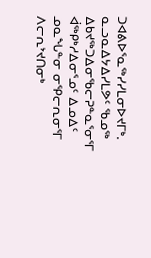ᑐᐊᕕᐅᕐᓇᖅᓯᓯᒪᓂᐅᔪᒥᒃ. ᓇᓗᓇᐃᔭᐃᓯᒪᕗᑦ ᖃᓄᖅ ᐃᑲᔪᖅᑐᐃᓂᖃᓕᕈᓐᓇᕐᓂᕐᒥ ᐋᖅᑭᒃᓱᐃᓂᕐᓄᑦ ᐃᓄᐃᑦ ᓄᓇᖓᓐᓂ ᓂᕿᓕᕆᓂᕐᒥ ᐱᓕᕆᔾᔪᑎᓂᒃ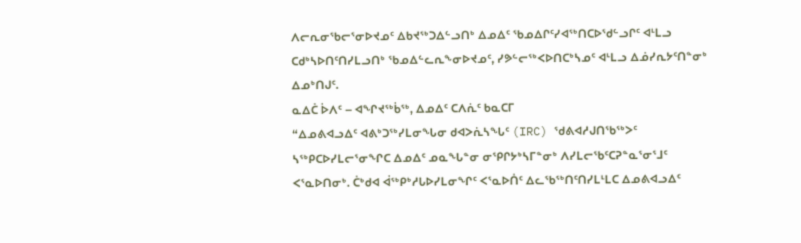ᐱᓕᕆᓂᖃᓕᕐᓂᐅᔪᓄᑦ ᐃᑲᔪᖅᑐᐃᓪᓗᑎᒃ ᐃᓄᐃᑦ ᖃᓄᐃᒋᑦᓯᐊᖅᑎᑕᐅᖁᓪᓗᒋᑦ ᐊᒻᒪᓗ ᑕᑯᒃᓴᐅᑎᑦᑎᓯᒪᓗᑎᒃ ᖃᓄᐃᓪᓚᕆᖕᓂᐅᔪᓄᑦ, ᓯᕗᓪᓕᖅᐸᐅᑎᑕᒃᓴᓄᑦ ᐊᒻᒪᓗ ᐃᓅᓯᕆᔭᑦᑎᓐᓂᒃ ᐃᓄᒃᑎᒍᑦ.
ᓇᐃᑖ ᐆᐱᑦ – ᐊᖏᔪᖅᑳᖅ, ᐃᓄᐃᑦ ᑕᐱᕇᑦ ᑲᓇᑕᒥ
“ᐃᓄᕕᐊᓗᐃᑦ ᐊᕕᒃᑐᖅᓯᒪᓂᖓᓂ ᑯᐊᐳᕇᓴᖓᑦ (IRC) ᖁᕕᐊᓱᒍᑎᖃᖅᐳᑦ ᓴᖅᑭᑕᐅᓯᒪᓕᕐᓂᖏᑕ ᐃᓄᐃᑦ ᓄᓇᖓᓐᓂ ᓂᕿᒋᔭᒃᓴᒥᓐᓂᒃ ᐱᓯᒪᓕᖃᑦᑕᕈᓐᓇᕐᓂᕐᒧᑦ ᐸᕐᓇᐅᑎᓂᒃ. ᑖᒃᑯᐊ ᐋᖅᑭᒃᓱᒐᐅᓯᒪᓂᖏᑦ ᐸᕐᓇᐅᑏᑦ ᐃᓚᖃᖅᑎᑦᑎᓯᒪᒻᒪᑕ ᐃᓄᕕᐊᓗᐃᑦ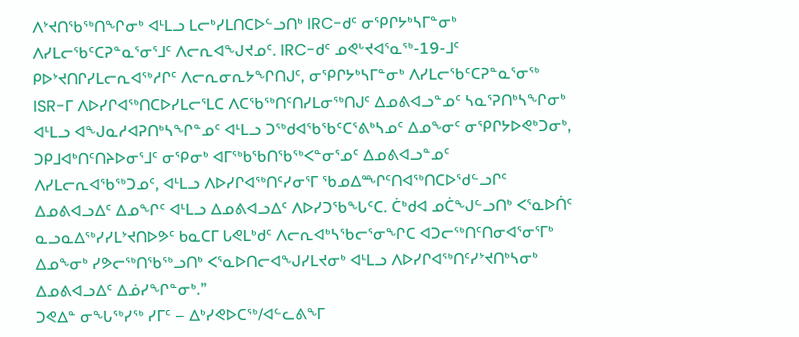ᐱᔾᔪᑎᖃᖅᑎᖏᓂᒃ ᐊᒻᒪᓗ ᒪᓕᒃᓯᒪᑎᑕᐅᓪᓗᑎᒃ IRC-ᑯᑦ ᓂᕿᒋᔭᒃᓴᒥᓐᓂᒃ ᐱᓯᒪᓕᖃᑦᑕᕈᓐᓇᕐᓂᕐᒧᑦ ᐱᓕᕆᐊᖑᔪᓄᑦ. IRC-ᑯᑦ ᓄᕙᒡᔪᐊᕐᓇᖅ-19-ᒧᑦ ᑭᐅᔾᔪᑎᒋᓯᒪᓕᕆᐊᖅᓱᒋᑦ ᐱᓕᕆᓂᕆᔭᖏᑎᒍᑦ, ᓂᕿᒋᔭᒃᓴᒥᓐᓂᒃ ᐱᓯᒪᓕᖃᑦᑕᕈᓐᓇᕐᓂᖅ ISR-ᒥ ᐱᐅᓯᒋᐊᖅᑎᑕᐅᓯᒪᓕᕐᒪᑕ ᐱᑕᖃᖅᑎᑦᑎᓯᒪᓂᖅᑎᒍᑦ ᐃᓄᕕᐊᓗᓐᓄᑦ ᓴᓇᕐᕈᑎᒃᓴᖏᓂᒃ ᐊᒻᒪᓗ ᐊᖑᓇᓱᐊᕈᑎᒃᓴᖏᓐᓄᑦ ᐊᒻᒪᓗ ᑐᖅᑯᐊᖃᖃᑦᑕᕐᕕᒃᓴᓄᑦ ᐃᓄᖕᓂᑦ ᓂᕿᒋᔭᐅᕙᒃᑐᓂᒃ, ᑐᑭᒧᐊᒃᑎᑦᑎᔨᐅᓂᕐᒧᑦ ᓂᕿᓂᒃ ᐊᒥᖅᑲᖃᑎᖃᖅᐸᓐᓂᕐᓄᑦ ᐃᓄᕕᐊᓗᓐᓄᑦ ᐱᓯᒪᓕᕆᐊᖃᖅᑐᓄᑦ, ᐊᒻᒪᓗ ᐱᐅᓯᒋᐊᖅᑎᑦᓯᓂᕐᒥ ᖃᓄᐃᖖᒋᑦᑎᐊᖅᑎᑕᐅᖁᓪᓗᒋᑦ ᐃᓄᕕᐊᓗᐃᑦ ᐃᓄᖏᑦ ᐊᒻᒪᓗ ᐃᓄᕕᐊᓗᐃᑦ ᐱᐅᓯᑐᖃᖓᑦᑕ. ᑖᒃᑯᐊ ᓄᑖᖑᓪᓗᑎᒃ ᐸᕐᓇᐅᑏᑦ ᓇᓗᓇᐃᖅᓯᓯᒪᔾᔪᑎᐅᕗᑦ ᑲᓇᑕᒥ ᒐᕙᒪᒃᑯᑦ ᐱᓕᕆᐊᒃᓴᖃᓕᕐᓂᖏᑕ ᐊᑐᓕᖅᑎᑦᑎᓂᐊᕐᓂᕐᒥᒃ ᐃᓄᖕᓂᒃ ᓯᕗᓕᖅᑎᖃᖅᓗᑎᒃ ᐸᕐᓇᐅᑎᓕᐊᖑᓯᒪᔪᓂᒃ ᐊᒻᒪᓗ ᐱᐅᓯᒋᐊᖅᑎᑦᓯᔾᔪᑎᒃᓴᓂᒃ ᐃᓄᕕᐊᓗᐃᑦ ᐃᓅᓯᖏᓐᓂᒃ.”
ᑐᕙᐃᓐ ᓂᖓᖅᓯᖅ ᓯᒥᑦ – ᐃᒃᓯᕙᐅᑕᖅ/ᐊᓪᓚᕕᖕᒥ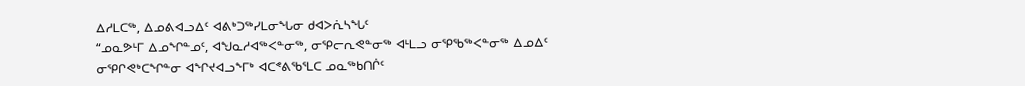ᐃᓱᒪᑕᖅ, ᐃᓄᕕᐊᓗᐃᑦ ᐊᕕᒃᑐᖅᓯᒪᓂᖓᓂ ᑯᐊᐳᕇᓴᖓᑦ
“ᓄᓇᕗᒻᒥ ᐃᓄᖏᓐᓄᑦ, ᐊᖑᓇᓱᐊᖅᐸᓐᓂᖅ, ᓂᕿᓕᕆᕙᓐᓂᖅ ᐊᒻᒪᓗ ᓂᕿᖃᖅᐸᓐᓂᖅ ᐃᓄᐃᑦ ᓂᕿᒋᕙᒃᑕᖏᓐᓂ ᐊᖏᔪᐊᓗᖕᒥᒃ ᐊᑕᕝᕕᖃᕐᒪᑕ ᓄᓇᖅᑲᑎᒌᑦ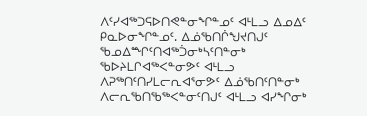ᐱᑦᓯᐊᖅᑐᕋᐅᑎᕙᓐᓂᖏᓐᓄᑦ ᐊᒻᒪᓗ ᐃᓄᐃᑦ ᑭᓇᐅᓂᖏᓐᓄᑦ. ᐃᓅᖃᑎᒌᖑᔪᑎᒍᑦ ᖃᓄᐃᖖᒋᑦᑎᐊᖅᑑᓂᒃᓴᑦᑎᓐᓂᒃ ᖃᐅᔨᒪᒋᐊᖅᐸᓐᓂᕗᑦ ᐊᒻᒪᓗ ᐱᕈᖅᑎᑦᑎᓯᒪᓕᕆᐊᕐᓂᕗᑦ ᐃᓅᖃᑎᑦᑎᓐᓂᒃ ᐱᓕᕆᖃᑎᖃᖅᐸᓐᓂᑦᑎᒍᑦ ᐊᒻᒪᓗ ᐊᓯᖏᓂᒃ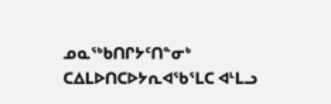ᓄᓇᖅᑲᑎᒋᔭᑦᑎᓐᓂᒃ ᑕᐃᒪᐅᑎᑕᐅᔭᕆᐊᖃᕐᒪᑕ ᐊᒻᒪᓗ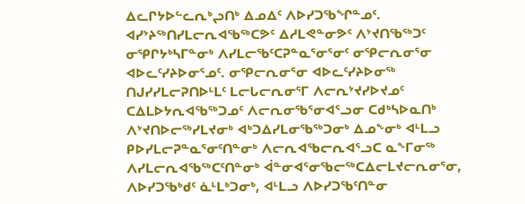ᐃᓚᒋᔭᐅᓪᓚᕆᒃᖢᑎᒃ ᐃᓄᐃᑦ ᐱᐅᓯᑐᖃᖏᓐᓄᑦ. ᐊᓯᔾᔨᖅᑎᓯᒪᓕᕆᐊᖃᖅᑕᕗᑦ ᐃᓱᒪᕙᓐᓂᕗᑦ ᐱᔾᔪᑎᖃᖅᑐᑦ ᓂᕿᒋᔭᒃᓴᒥᓐᓂᒃ ᐱᓯᒪᓕᖃᑦᑕᕈᓐᓇᕐᓂᕐᓂᑦ ᓂᕿᓕᕆᓂᕐᓂ ᐊᐅᓚᑦᓯᔨᐅᓂᕐᓄᑦ. ᓂᕿᓕᕆᓂᕐᓂ ᐊᐅᓚᑦᓯᔨᐅᓂᖅ ᑎᒍᓯᓯᒪᓕᕈᑎᐅᒻᒪᑦ ᒪᓕᒐᓕᕆᓂᕐᒥ ᐱᓕᕆᔾᔪᓯᐅᔪᓄᑦ ᑕᐃᒪᐅᔭᕆᐊᖃᖅᑐᓄᑦ ᐱᓕᕆᓂᖃᕐᓂᐊᕐᓗᓂ ᑕᑯᒃᓴᐅᓇᑎᒃ ᐱᔾᔪᑎᐅᓕᖅᓯᒪᔪᓂᒃ ᐊᒃᑐᐃᓯᒪᓂᖃᖅᑐᓂᒃ ᐃᓄᖕᓂᒃ ᐊᒻᒪᓗ ᑭᐅᓯᒪᓕᕈᓐᓇᕐᓂᑦᑎᓐᓂᒃ ᐱᓕᕆᐊᖃᓕᕆᐊᕐᓗᑕ ᓇᖕᒥᓂᖅ ᐱᓯᒪᓕᕆᐊᖃᖅᑕᑦᑎᓐᓂᒃ ᐋᓐᓂᐊᕐᓂᖃᓕᖅᑕᐃᓕᒪᔪᓕᕆᓂᕐᓂ, ᐱᐅᓯᑐᖃᒃᑯᑦ ᓈᒻᒪᒃᑐᓂᒃ, ᐊᒻᒪᓗ ᐱᐅᓯᑐᖃᑦᑎᓐᓂ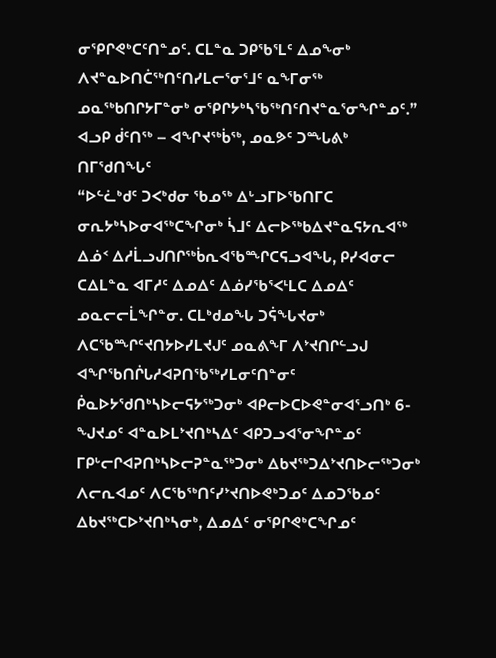ᓂᕿᒋᕙᒃᑕᑦᑎᓐᓄᑦ. ᑕᒪᓐᓇ ᑐᑭᖃᕐᒪᑦ ᐃᓄᖕᓂᒃ ᐱᔪᓐᓇᐅᑎᑖᖅᑎᑦᑎᓯᒪᓕᕐᓂᕐᒧᑦ ᓇᖕᒥᓂᖅ ᓄᓇᖅᑲᑎᒋᔭᒥᓐᓂᒃ ᓂᕿᒋᔭᒃᓴᖃᖅᑎᑦᑎᔪᓐᓇᕐᓂᖏᓐᓄᑦ.”
ᐊᓗᑭ ᑰᑦᑎᖅ – ᐊᖏᔪᖅᑳᖅ, ᓄᓇᕗᑦ ᑐᖖᒐᕕᒃ ᑎᒥᖁᑎᖓᑦ
“ᐅᓪᓛᒃᑯᑦ ᑐᐸᒃᑯᓂ ᖃᓄᖅ ᐃᒡᓗᒥᐅᖃᑎᒥᑕ ᓂᕆᔭᒃᓴᐅᓂᐊᖅᑕᖏᓂᒃ ᓵᒧᑦ ᐃᓕᐅᖅᑲᐃᔪᓐᓇᕋᔭᕆᐊᖅ ᐃᓅᑉ ᐃᓱᒫᓗᒍᑎᒋᖅᑳᕆᐊᖃᖖᒋᑕᕋᓗᐊᖓ, ᑭᓯᐊᓂᓕ ᑕᐃᒪᓐᓇ ᐊᒥᓱᑦ ᐃᓄᐃᑦ ᐃᓅᓯᖃᕐᐸᒻᒪᑕ ᐃᓄᐃᑦ ᓄᓇᓕᓕᒫᖏᓐᓂ. ᑕᒪᒃᑯᓄᖓ ᑐᕌᖓᔪᓂᒃ ᐱᑕᖃᖖᒋᑦᔪᑎᔭᐅᓯᒪᔪᒍᑦ ᓄᓇᕕᖕᒥ ᐱᔾᔪᑎᒋᓪᓗᒍ ᐊᖏᖃᑎᒌᒐᓱᐊᕈᑎᖃᖅᓯᒪᓂᑦᑎᓐᓂᑦ ᑮᓇᐅᔭᖁᑎᒃᓴᐅᓕᕋᔭᖅᑐᓂᒃ ᐊᑭᓕᐅᑕᐅᕙᓐᓂᐊᕐᓗᑎᒃ 6-ᖑᔪᓄᑦ ᐊᓐᓇᐅᒪᔾᔪᑎᒃᓴᐃᑦ ᐊᑭᑐᓗᐊᕐᓂᖏᓐᓄᑦ ᒥᑭᒡᓕᒋᐊᕈᑎᒃᓴᐅᓕᕈᓐᓇᖅᑐᓂᒃ ᐃᑲᔪᖅᑐᐃᔾᔪᑎᐅᓕᖅᑐᓂᒃ ᐱᓕᕆᐊᓄᑦ ᐱᑕᖃᖅᑎᑦᓯᔾᔪᑎᐅᕙᒃᑐᓄᑦ ᐃᓄᑐᖃᓄᑦ ᐃᑲᔪᖅᑕᐅᔾᔪᑎᒃᓴᓂᒃ, ᐃᓄᐃᑦ ᓂᕿᒋᕙᒃᑕᖏᓄᑦ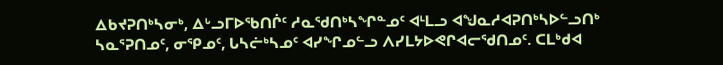ᐃᑲᔪᕈᑎᒃᓴᓂᒃ, ᐃᒡᓗᒥᐅᖃᑎᒌᑦ ᓱᓇᖁᑎᒃᓴᖏᓐᓄᑦ ᐊᒻᒪᓗ ᐊᖑᓇᓱᐊᕈᑎᒃᓴᐅᓪᓗᑎᒃ ᓴᓇᕐᕈᑎᓄᑦ, ᓂᕿᓄᑦ, ᒐᓴᓖᒃᓴᓄᑦ ᐊᓯᖏᓄᓪᓗ ᐱᓯᒪᔭᐅᕙᒋᐊᓕᖁᑎᓄᑦ. ᑕᒪᒃᑯᐊ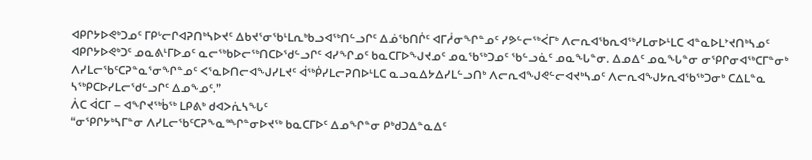ᐊᑭᒋᔭᐅᕙᒃᑐᓄᑦ ᒥᑭᒡᓕᒋᐊᕈᑎᒃᓴᐅᔪᑦ ᐃᑲᔪᕐᓂᖃᒻᒪᕆᒃᑲᓗᐊᖅᑎᓪᓗᒋᑦ ᐃᓅᖃᑎᒌᑦ ᐊᒥᓲᓂᖏᓐᓄᑦ ᓯᕗᓪᓕᖅᐹᒥᒃ ᐱᓕᕆᐊᖃᕆᐊᖅᓯᒪᓂᐅᒻᒪᑕ ᐊᓐᓇᐅᒪᔾᔪᑎᒃᓴᓄᑦ ᐊᑭᒋᔭᐅᕙᒃᑐᑦ ᓄᓇᕕᒻᒥᐅᓄᑦ ᓇᓕᖅᑲᐅᓕᖅᑎᑕᐅᖁᓪᓗᒋᑦ ᐊᓯᖏᓄᑦ ᑲᓇᑕᒥᐅᖑᔪᓄᑦ ᓄᓇᖃᖅᑐᓄᑦ ᖃᓪᓗᓈᑦ ᓄᓇᖓᓐᓂ. ᐃᓄᐃᑦ ᓄᓇᖓᓐᓂ ᓂᕿᒋᓂᐊᖅᑕᒥᓐᓂᒃ ᐱᓯᒪᓕᖃᑦᑕᕈᓐᓇᕐᓂᖏᓐᓄᑦ ᐸᕐᓇᐅᑎᓕᐊᖑᓯᒪᔪᑦ ᐋᖅᑮᓯᒪᓕᕈᑎᐅᒻᒪᑕ ᓇᓗᓇᐃᔭᐃᓯᒪᓪᓗᑎᒃ ᐱᓕᕆᐊᖑᕙᓪᓕᐊᔪᒃᓴᓄᑦ ᐱᓕᕆᐊᖑᔭᕆᐊᖃᖅᑐᓂᒃ ᑕᐃᒪᓐᓇ ᓴᖅᑭᑕᐅᓯᒪᓕᖁᓪᓗᒋᑦ ᐃᓄᖕᓄᑦ.”
ᐲᑕ ᐋᑕᒥ – ᐊᖏᔪᖅᑳᖅ ᒪᑭᕕᒃ ᑯᐊᐳᕇᓴᖓᑦ
“ᓂᕿᒋᔭᒃᓴᒥᓐᓂ ᐱᓯᒪᓕᖃᑦᑕᕈᖕᓇᖖᒋᓐᓂᐅᔪᖅ ᑲᓇᑕᒥᐅᑦ ᐃᓄᖏᓐᓂ ᑭᒃᑯᑐᐃᓐᓇᐃᑦ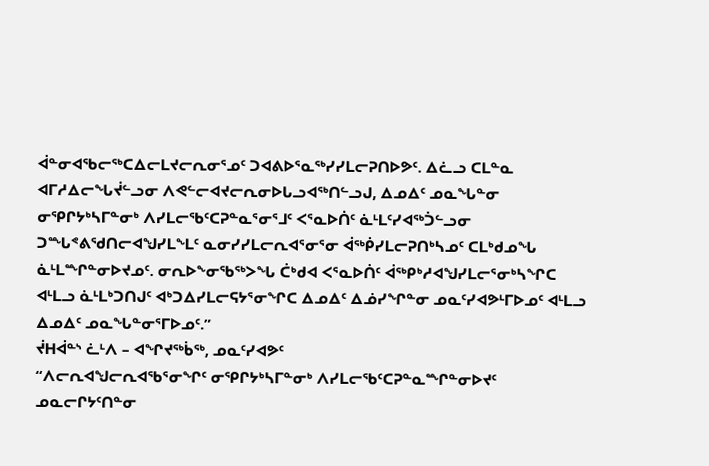ᐋᓐᓂᐊᖃᓕᖅᑕᐃᓕᒪᔪᓕᕆᓂᕐᓄᑦ ᑐᐊᕕᐅᕐᓇᖅᓯᓯᒪᓕᕈᑎᐅᕗᑦ. ᐃᓛᓗ ᑕᒪᓐᓇ ᐊᒥᓱᐃᓕᖓᔫᓪᓗᓂ ᐱᕙᓪᓕᐊᔪᓕᕆᓂᐅᒐᓗᐊᖅᑎᓪᓗᒍ, ᐃᓄᐃᑦ ᓄᓇᖓᓐᓂ ᓂᕿᒋᔭᒃᓴᒥᓐᓂᒃ ᐱᓯᒪᓕᖃᑦᑕᕈᓐᓇᕐᓂᕐᒧᑦ ᐸᕐᓇᐅᑏᑦ ᓈᒻᒪᑦᓯᐊᖅᑑᓪᓗᓂ ᑐᖖᒐᕝᕕᖁᑎᓕᐊᖑᓯᒪᖕᒪᑦ ᓇᓂᓯᓯᒪᓕᕆᐊᕐᓂᕐᓂ ᐋᖅᑮᓯᒪᓕᕈᑎᒃᓴᓄᑦ ᑕᒪᒃᑯᓄᖓ ᓈᒻᒪᖖᒋᓐᓂᐅᔪᓄᑦ. ᓂᕆᐅᖕᓂᖃᖅᐳᖓ ᑖᒃᑯᐊ ᐸᕐᓇᐅᑏᑦ ᐋᖅᑭᒃᓱᐊᖑᓯᒪᓕᕐᓂᒃᓴᖏᑕ ᐊᒻᒪᓗ ᓈᒻᒪᒃᑐᑎᒍᑦ ᐊᒃᑐᐃᓯᒪᓕᕋᔭᕐᓂᖏᑕ ᐃᓄᐃᑦ ᐃᓅᓯᖏᓐᓂ ᓄᓇᑦᓯᐊᕗᒻᒥᐅᓄᑦ ᐊᒻᒪᓗ ᐃᓄᐃᑦ ᓄᓇᖓᓐᓂᕐᒥᐅᓄᑦ.”
ᔫᕼᐋᓐᔅ ᓛᒻᐱ – ᐊᖏᔪᖅᑳᖅ, ᓄᓇᑦᓯᐊᕗᑦ
“ᐱᓕᕆᐊᖑᓕᕆᐊᖃᕐᓂᖏᑦ ᓂᕿᒋᔭᒃᓴᒥᓐᓂᒃ ᐱᓯᒪᓕᖃᑦᑕᕈᓐᓇᖖᒋᓐᓂᐅᔪᑦ ᓄᓇᓕᒋᔭᑦᑎᓐᓂ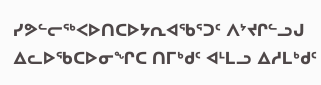ᓯᕗᓪᓕᖅᐸᐅᑎᑕᐅᔭᕆᐊᖃᕐᑐᑦ ᐱᔾᔪᒋᓪᓗᒍ ᐃᓚᐅᖃᑕᐅᓂᖏᑕ ᑎᒥᒃᑯᑦ ᐊᒻᒪᓗ ᐃᓱᒪᒃᑯᑦ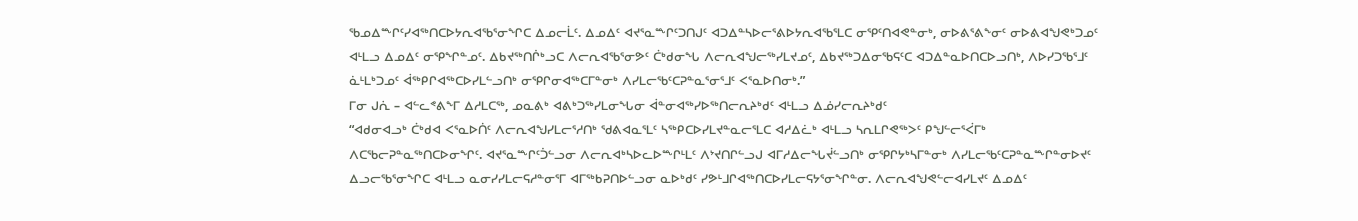ᖃᓄᐃᖖᒋᑦᓯᐊᖅᑎᑕᐅᔭᕆᐊᖃᕐᓂᖏᑕ ᐃᓄᓕᒫᑦ. ᐃᓄᐃᑦ ᐊᔪᕐᓇᖖᒋᑦᑐᑎᒍᑦ ᐊᑐᐃᓐᓴᐅᓕᕐᕕᐅᔭᕆᐊᖃᕐᒪᑕ ᓂᕿᑦᑎᐊᕙᓐᓂᒃ, ᓂᐅᕕᕐᕕᖕᓂᑦ ᓂᐅᕕᐊᖑᕙᒃᑐᓄᑦ ᐊᒻᒪᓗ ᐃᓄᐃᑦ ᓂᕿᖏᓐᓄᑦ. ᐃᑲᔪᖅᑎᒌᒃᓗᑕ ᐱᓕᕆᐊᖃᕐᓂᕗᑦ ᑖᒃᑯᓂᖓ ᐱᓕᕆᐊᖑᓕᖅᓯᒪᔪᓄᑦ, ᐃᑲᔪᖅᑐᐃᓂᖃᕋᑦᑕ ᐊᑐᐃᓐᓇᐅᑎᑕᐅᓗᑎᒃ, ᐱᐅᓯᑐᖃᕐᒧᑦ ᓈᒻᒪᒃᑐᓄᑦ ᐋᖅᑭᒋᐊᖅᑕᐅᓯᒪᓪᓗᑎᒃ ᓂᕿᒋᓂᐊᖅᑕᒥᓐᓂᒃ ᐱᓯᒪᓕᖃᑦᑕᕈᓐᓇᕐᓂᕐᒧᑦ ᐸᕐᓇᐅᑎᓂᒃ.”
ᒥᓂ ᒍᕇ – ᐊᓪᓚᕝᕕᖕᒥ ᐃᓱᒪᑕᖅ, ᓄᓇᕕᒃ ᐊᕕᒃᑐᖅᓯᒪᓂᖓᓂ ᐋᓐᓂᐊᖅᓯᐅᖅᑎᓕᕆᔨᒃᑯᑦ ᐊᒻᒪᓗ ᐃᓅᓯᓕᕆᔨᒃᑯᑦ
“ᐊᑯᓂᐊᓗᒃ ᑖᒃᑯᐊ ᐸᕐᓇᐅᑏᑦ ᐱᓕᕆᐊᖑᓯᒪᓕᕐᓱᑎᒃ ᖁᕕᐊᓇᕐᒪᑦ ᓴᖅᑭᑕᐅᓯᒪᔪᓐᓇᓕᕐᒪᑕ ᐊᓱᐃᓛᒃ ᐊᒻᒪᓗ ᓴᕆᒪᒋᕙᖅᐳᑦ ᑭᖑᓪᓕᕐᐹᒥᒃ ᐱᑕᖃᓕᕈᓐᓇᖅᑎᑕᐅᓂᖏᑦ. ᐊᔪᕐᓇᖖᒋᑦᑑᓪᓗᓂ ᐱᓕᕆᐊᒃᓴᐅᓚᐅᖖᒋᒻᒪᑦ ᐱᔾᔪᑎᒋᓪᓗᒍ ᐊᒥᓱᐃᓕᖓᔫᓪᓗᑎᒃ ᓂᕿᒋᔭᒃᓴᒥᓐᓂᒃ ᐱᓯᒪᓕᖃᑦᑕᕈᓐᓇᖖᒋᓐᓂᐅᔪᑦ ᐃᓗᓕᖃᕐᓂᖏᑕ ᐊᒻᒪᓗ ᓇᓂᓯᓯᒪᓕᕋᓱᓐᓂᕐᒥ ᐊᒥᖅᑲᕈᑎᐅᓪᓗᓂ ᓇᐅᒃᑯᑦ ᓯᕗᒻᒧᒋᐊᖅᑎᑕᐅᓯᒪᓕᕋᔭᕐᓂᖏᓐᓂ. ᐱᓕᕆᐊᖑᕙᓪᓕᐊᓯᒪᔪᑦ ᐃᓄᐃᑦ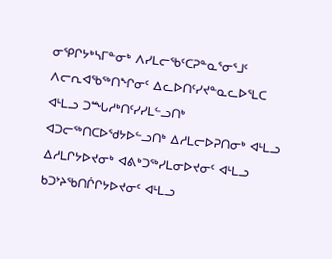ᓂᕿᒋᔭᒃᓴᒥᓐᓂᒃ ᐱᓯᒪᓕᖃᑦᑕᕈᓐᓇᕐᓂᕐᒧᑦ ᐱᓕᕆᐊᖃᖅᑎᖏᓂᑦ ᐃᓚᐅᑎᑦᓯᔪᓐᓇᓚᐅᕐᒪᑕ ᐊᒻᒪᓗ ᑐᖖᒐᓱᒃᑎᑦᓯᓯᒪᓪᓗᑎᒃ ᐊᑐᓕᖅᑎᑕᐅᖁᔭᐅᓪᓗᑎᒃ ᐃᓱᒪᓕᐅᕈᑎᓂᒃ ᐊᒻᒪᓗ ᐃᓱᒪᒋᔭᐅᔪᓂᒃ ᐊᕕᒃᑐᖅᓯᒪᓂᐅᔪᓂᑦ ᐊᒻᒪᓗ ᑲᑐᔾᔨᖃᑎᒌᒋᔭᐅᔪᓂᑦ ᐊᒻᒪᓗ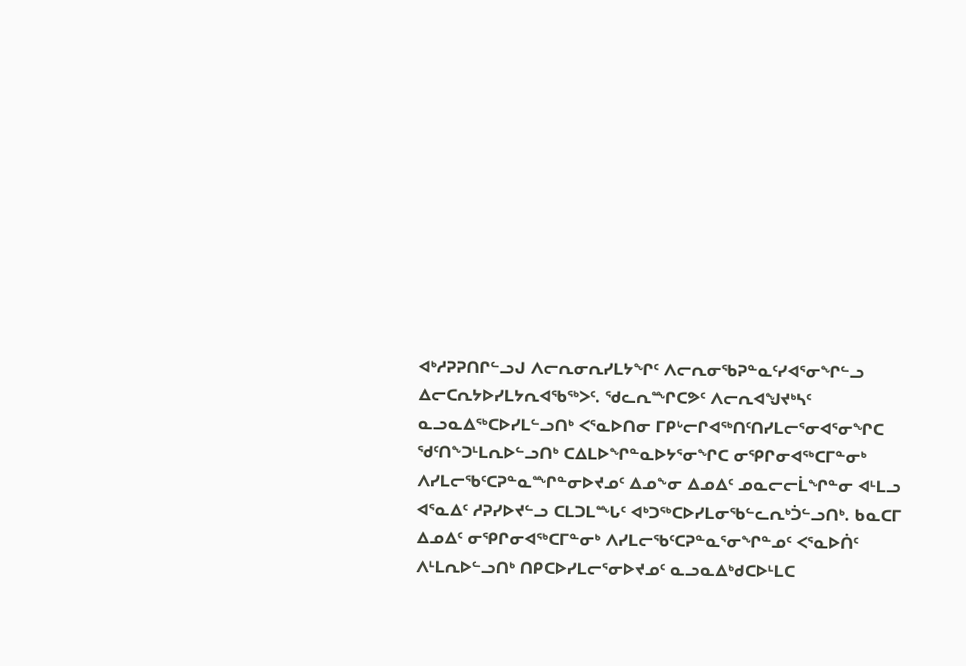ᐊᒃᓱᕈᕈᑎᒋᓪᓗᒍ ᐱᓕᕆᓂᕆᓯᒪᔭᖏᑦ ᐱᓕᕆᓂᖃᕈᓐᓇᑦᓯᐊᕐᓂᖏᓪᓗ ᐃᓕᑕᕆᔭᐅᓯᒪᔭᕆᐊᖃᖅᐳᑦ. ᖁᓚᕆᖖᒋᑕᕗᑦ ᐱᓕᕆᐊᖑᔪᒃᓴᑦ ᓇᓗᓇᐃᖅᑕᐅᓯᒪᓪᓗᑎᒃ ᐸᕐᓇᐅᑎᓂ ᒥᑭᒡᓕᒋᐊᖅᑎᑦᑎᓯᒪᓕᕐᓂᐊᕐᓂᖏᑕ ᖁᑦᑎᖕᑐᒻᒪᕆᐅᓪᓗᑎᒃ ᑕᐃᒪᐅᖏᓐᓇᐅᔭᕐᓂᖏᑕ ᓂᕿᒋᓂᐊᖅᑕᒥᓐᓂᒃ ᐱᓯᒪᓕᖃᑦᑕᕈᓐᓇᖖᒋᓐᓂᐅᔪᓄᑦ ᐃᓄᖕᓂ ᐃᓄᐃᑦ ᓄᓇᓕᓕᒫᖏᓐᓂ ᐊᒻᒪᓗ ᐊᕐᓇᐃᑦ ᓱᕈᓯᐅᔪᓪᓗ ᑕᒪᑐᒪᖖᒐᑦ ᐊᒃᑐᖅᑕᐅᓯᒪᓂᖃᓪᓚᕆᒃᑑᓪᓗᑎᒃ. ᑲᓇᑕᒥ ᐃᓄᐃᑦ ᓂᕿᒋᓂᐊᖅᑕᒥᓐᓂᒃ ᐱᓯᒪᓕᖃᑦᑕᕈᓐᓇᕐᓂᖏᓐᓄᑦ ᐸᕐᓇᐅᑏᑦ ᐱᒻᒪᕆᐅᓪᓗᑎᒃ ᑎᑭᑕᐅᓯᒪᓕᕐᓂᐅᔪᓄᑦ ᓇᓗᓇᐃᒃᑯᑕᐅᒻᒪᑕ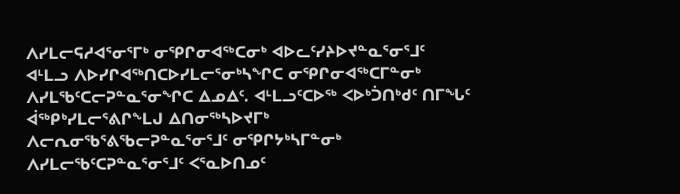ᐱᓯᒪᓕᕋᓱᐊᕐᓂᕐᒥᒃ ᓂᕿᒋᓂᐊᖅᑕᓂᒃ ᐊᐅᓚᑦᓯᔨᐅᔪᓐᓇᕐᓂᕐᒧᑦ ᐊᒻᒪᓗ ᐱᐅᓯᒋᐊᖅᑎᑕᐅᓯᒪᓕᕐᓂᒃᓴᖏᑕ ᓂᕿᒋᓂᐊᖅᑕᒥᓐᓂᒃ ᐱᓯᒪᖃᑦᑕᓕᕈᓐᓇᕐᓂᖏᑕ ᐃᓄᐃᑦ. ᐊᒻᒪᓗᑦᑕᐅᖅ ᐸᐅᒃᑑᑎᒃᑯᑦ ᑎᒥᖓᑦ ᐋᖅᑭᒃᓯᒪᓕᕐᕕᒋᖕᒪᒍ ᐃᑎᓂᖅᓴᐅᔪᒥᒃ ᐱᓕᕆᓂᖃᕐᕕᖃᓕᕈᓐᓇᕐᓂᕐᒧᑦ ᓂᕿᒋᔭᒃᓴᒥᓐᓂᒃ ᐱᓯᒪᓕᖃᑦᑕᕈᓐᓇᕐᓂᕐᒧᑦ ᐸᕐᓇᐅᑎᓄᑦ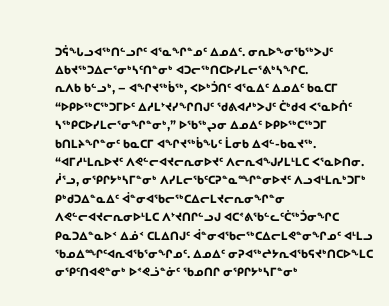ᑐᕌᖓᓗᐊᖅᑎᓪᓗᒋᑦ ᐊᕐᓇᖏᓐᓄᑦ ᐃᓄᐃᑦ. ᓂᕆᐅᖕᓂᖃᖅᐳᒍᑦ ᐃᑲᔪᖅᑐᐃᓕᕐᓂᒃᓴᑦᑎᓐᓂᒃ ᐊᑐᓕᖅᑎᑕᐅᓯᒪᓕᕐᕕᒃᓴᖏᑕ.
ᕆᐱᑲ ᑲᓪᓗᒃ, – ᐊᖏᔪᖅᑳᖅ, ᐸᐅᒃᑑᑎᑦ ᐊᕐᓇᐃᑦ ᐃᓄᐃᑦ ᑲᓇᑕᒥ
“ᐅᑭᐅᖅᑕᖅᑐᒥᐅᑦ ᐃᓱᒪᔾᔪᓯᖏᑎᒍᑦ ᖁᕕᐊᓱᒃᐳᒍᑦ ᑖᒃᑯᐊ ᐸᕐᓇᐅᑏᑦ ᓴᖅᑭᑕᐅᓯᒪᓕᕐᓂᖏᓐᓂᒃ,” ᐅᖃᖅᖢᓂ ᐃᓄᐃᑦ ᐅᑭᐅᖅᑕᖅᑐᒥ ᑲᑎᒪᔨᖏᓐᓂᑦ ᑲᓇᑕᒥ ᐊᖏᔪᖅᑳᖓᑦ ᒫᓂᑲ ᐃᐊᓪ-ᑲᓇᔪᖅ. “ᐊᒥᓱᒻᒪᕆᐅᔪᑦ ᐱᕙᓪᓕᐊᔪᓕᕆᓂᐅᔪᑦ ᐱᓕᕆᐊᖑᓯᒪᒻᒪᑕ ᐸᕐᓇᐅᑎᓂ. ᓲᕐᓗ, ᓂᕿᒋᔭᒃᓴᒥᓐᓂᒃ ᐱᓯᒪᓕᖃᑦᑕᕈᓐᓇᖖᒋᓐᓂᐅᔪᑦ ᐱᓗᐊᒻᒪᕆᒃᑐᒥᒃ ᑭᒃᑯᑐᐃᓐᓇᐃᑦ ᐋᓐᓂᐊᖃᓕᖅᑕᐃᓕᒪᔪᓕᕆᓂᖏᓐᓂ ᐱᕙᓪᓕᐊᔪᓕᕆᓂᐅᒻᒪᑕ ᐱᔾᔪᑎᒋᓪᓗᒍ ᐊᑕᕝᕕᖃᓪᓚᑦᑖᖅᑑᓂᖏᑕ ᑭᓇᑐᐃᓐᓇᐅᑉ ᐃᓅᑉ ᑕᒪᐃᑎᒍᑦ ᐋᓐᓂᐊᖃᓕᖅᑕᐃᓕᒪᕙᓐᓂᖏᓄᑦ ᐊᒻᒪᓗ ᖃᓄᐃᖖᒋᑦᐊᕆᐊᖃᕐᓂᖏᓄᑦ. ᐃᓄᐃᑦ ᓂᕈᐊᖅᖠᔭᕆᐊᖃᕋᔪᒃᑎᑕᐅᖕᒪᑕ ᓂᕿᑦᑎᐊᕙᓐᓂᒃ ᐅᕝᕙᓘᓐᓃᑦ ᖃᓄᑎᒋ ᓂᕿᒋᔭᒃᓴᒥᓐᓂᒃ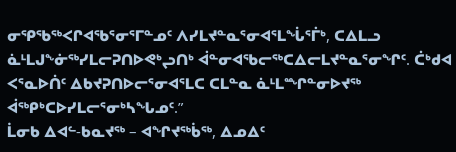ᓂᕿᖃᖅᐸᒋᐊᖃᕐᓂᕐᒥᓐᓄᑦ ᐱᓯᒪᔪᓐᓇᕐᓂᐊᕐᒪᖔᕐᒦᒃ, ᑕᐃᒪᓗ ᓈᒻᒪᒍᖕᓃᖅᓯᒪᓕᕈᑎᐅᕙᒃᖢᑎᒃ ᐋᓐᓂᐊᖃᓕᖅᑕᐃᓕᒪᔪᓐᓇᕐᓂᖏᑦ. ᑖᒃᑯᐊ ᐸᕐᓇᐅᑏᑦ ᐃᑲᔪᕈᑎᐅᓕᕐᓂᐊᕐᒪᑕ ᑕᒪᓐᓇ ᓈᒻᒪᖖᒋᓐᓂᐅᔪᖅ ᐋᖅᑭᒃᑕᐅᓯᒪᓕᕐᓂᒃᓴᖓᓄᑦ.”
ᒫᓂᑲ ᐃᐊᓪ-ᑲᓇᔪᖅ – ᐊᖏᔪᖅᑳᖅ, ᐃᓄᐃᑦ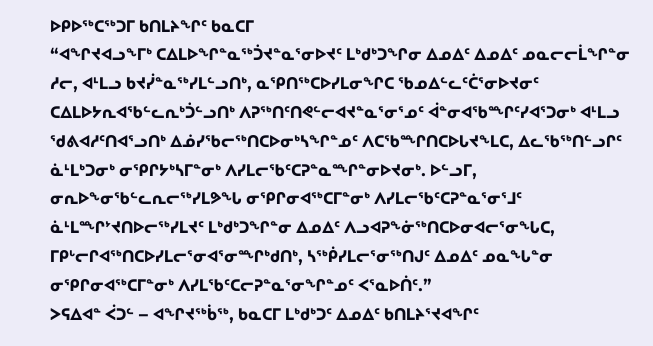ᐅᑭᐅᖅᑕᖅᑐᒥ ᑲᑎᒪᔨᖏᑦ ᑲᓇᑕᒥ
“ᐊᖏᔪᐊᓗᖕᒥᒃ ᑕᐃᒪᐅᖏᓐᓇᖅᑑᔪᓐᓇᕐᓂᐅᔪᑦ ᒪᒃᑯᒃᑐᖏᓂ ᐃᓄᐃᑦ ᐃᓄᐃᑦ ᓄᓇᓕᓕᒫᖏᓐᓂ ᓱᓕ, ᐊᒻᒪᓗ ᑲᔪᓰᓐᓇᖅᓯᒪᓪᓗᑎᒃ, ᓇᕿᑎᖅᑕᐅᓯᒪᓂᖏᑕ ᖃᓄᐃᓪᓚᑦᑖᕐᓂᐅᔪᓂᑦ ᑕᐃᒪᐅᔭᕆᐊᖃᓪᓚᕆᒃᑑᓪᓗᑎᒃ ᐱᕈᖅᑎᑦᑎᕙᓪᓕᐊᔪᓐᓇᕐᓂᕐᓄᑦ ᐋᓐᓂᐊᖃᖖᒋᑦᓯᐊᕐᑐᓂᒃ ᐊᒻᒪᓗ ᖁᕕᐊᓱᑦᑎᐊᕐᓗᑎᒃ ᐃᓅᓯᖃᓕᖅᑎᑕᐅᓂᒃᓴᖏᓐᓄᑦ ᐱᑕᖃᖖᒋᑎᑕᐅᒐᔪᖕᒪᑕ, ᐃᓚᖃᖅᑎᓪᓗᒋᑦ ᓈᒻᒪᒃᑐᓂᒃ ᓂᕿᒋᔭᒃᓴᒥᓐᓂᒃ ᐱᓯᒪᓕᖃᑦᑕᕈᓐᓇᖖᒋᓐᓂᐅᔪᓂᒃ. ᐅᓪᓗᒥ, ᓂᕆᐅᖕᓂᖃᓪᓚᕆᓕᖅᓯᒪᕗᖓ ᓂᕿᒋᓂᐊᖅᑕᒥᓐᓂᒃ ᐱᓯᒪᓕᖃᑦᑕᕈᓐᓇᕐᓂᕐᒧᑦ ᓈᒻᒪᖖᒋᔾᔪᑎᐅᓕᖅᓯᒪᔪᑦ ᒪᒃᑯᒃᑐᖏᓐᓂ ᐃᓄᐃᑦ ᐱᓗᐊᕈᖕᓃᖅᑎᑕᐅᓂᐊᓕᕐᓂᖓᑕ, ᒥᑭᒡᓕᒋᐊᖅᑎᑕᐅᓯᒪᓕᕐᓂᐊᕐᓂᖖᒋᒃᑯᑎᒃ, ᓴᖅᑮᓯᒪᓕᕐᓂᖅᑎᒍᑦ ᐃᓄᐃᑦ ᓄᓇᖓᓐᓂ ᓂᕿᒋᓂᐊᖅᑕᒥᓐᓂᒃ ᐱᓯᒪᖃᑦᑕᓕᕈᓐᓇᕐᓂᖏᓐᓄᑦ ᐸᕐᓇᐅᑏᑦ.”
ᐳᕋᐃᐊᓐ ᐹᑐᓪ – ᐊᖏᔪᖅᑳᖅ, ᑲᓇᑕᒥ ᒪᒃᑯᒃᑐᑦ ᐃᓄᐃᑦ ᑲᑎᒪᔨᕐᔪᐊᖏᑦ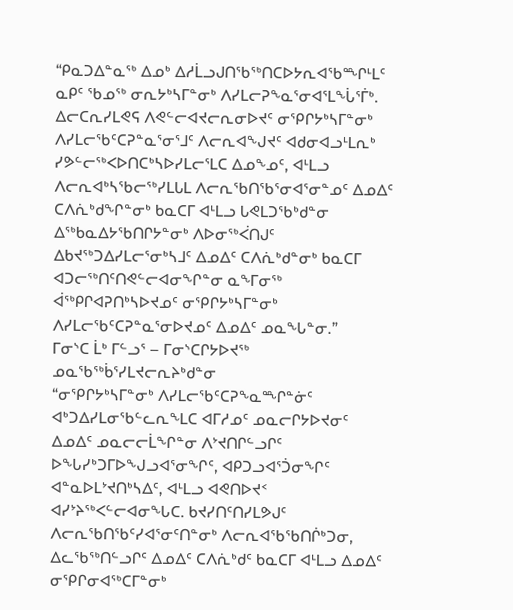“ᑭᓇᑐᐃᓐᓇᖅ ᐃᓄᒃ ᐃᓱᒫᓗᒍᑎᖃᖅᑎᑕᐅᔭᕆᐊᖃᖖᒋᒻᒪᑦ ᓇᑭᑦ ᖃᓄᖅ ᓂᕆᔭᒃᓴᒥᓐᓂᒃ ᐱᓯᒪᓕᕈᖕᓇᕐᓂᐊᕐᒪᖔᕐᒦᒃ. ᐃᓕᑕᕆᓯᒪᕙᕋ ᐱᕙᓪᓕᐊᔪᓕᕆᓂᐅᔪᑦ ᓂᕿᒋᔭᒃᓴᒥᓐᓂᒃ ᐱᓯᒪᓕᖃᑦᑕᕈᓐᓇᕐᓂᕐᒧᑦ ᐱᓕᕆᐊᖑᔪᑦ ᐊᑯᓂᐊᓗᒻᒪᕆᒃ ᓯᕗᓪᓕᖅᐸᐅᑎᑕᒃᓴᐅᓯᒪᓕᕐᒪᑕ ᐃᓄᖕᓄᑦ, ᐊᒻᒪᓗ ᐱᓕᕆᐊᒃᓴᖃᓕᖅᓯᒪᒐᒪ ᐱᓕᕆᖃᑎᖃᕐᓂᐊᕐᓂᓐᓄᑦ ᐃᓄᐃᑦ ᑕᐱᕇᒃᑯᖏᓐᓂᒃ ᑲᓇᑕᒥ ᐊᒻᒪᓗ ᒐᕙᒪᑐᖃᒃᑯᓐᓂ ᐃᖅᑲᓇᐃᔭᖃᑎᒋᔭᓐᓂᒃ ᐱᐅᓂᖅᐹᑎᒍᑦ ᐃᑲᔪᖅᑐᐃᓯᒪᓕᕐᓂᒃᓴᒧᑦ ᐃᓄᐃᑦ ᑕᐱᕇᒃᑯᓐᓂᒃ ᑲᓇᑕᒥ ᐊᑐᓕᖅᑎᑦᑎᕙᓪᓕᐊᓂᖏᓐᓂ ᓇᖕᒥᓂᖅ ᐋᖅᑭᒋᐊᕈᑎᒃᓴᐅᔪᓄᑦ ᓂᕿᒋᔭᒃᓴᒥᓐᓂᒃ ᐱᓯᒪᓕᖃᑦᑕᕈᓐᓇᕐᓂᐅᔪᓄᑦ ᐃᓄᐃᑦ ᓄᓇᖓᓐᓂ.”
ᒥᓂᔅᑕ ᒫᒃ ᒥᓪᓗᕐ – ᒥᓂᔅᑕᒋᔭᐅᔪᖅ ᓄᓇᖃᖅᑳᕐᓯᒪᔪᓕᕆᔨᒃᑯᓐᓂ
“ᓂᕿᒋᔭᒃᓴᒥᓐᓂᒃ ᐱᓯᒪᓕᖃᑦᑕᕈᖕᓇᖖᒋᓐᓃᑦ ᐊᒃᑐᐃᓯᒪᓂᖃᓪᓚᕆᖕᒪᑕ ᐊᒥᓱᓄᑦ ᓄᓇᓕᒋᔭᐅᔪᓂᑦ ᐃᓄᐃᑦ ᓄᓇᓕᓕᒫᖏᓐᓂ ᐱᔾᔪᑎᒋᓪᓗᒋᑦ ᐅᖓᓯᒃᑐᒥᐅᖑᓗᐊᕐᓂᖏᑦ, ᐊᑭᑐᓗᐊᕐᑑᓂᖏᑦ ᐊᓐᓇᐅᒪᔾᔪᑎᒃᓴᐃᑦ, ᐊᒻᒪᓗ ᐊᕙᑎᐅᔪᑉ ᐊᓯᔾᔨᖅᐸᓪᓕᐊᓂᖓᑕ. ᑲᔪᓯᑎᑦᑎᓯᒪᕗᒍᑦ ᐱᓕᕆᖃᑎᖃᑦᓯᐊᕐᓂᑦᑎᓐᓂᒃ ᐱᓕᕆᐊᖃᖃᑎᒌᒃᑐᓂ, ᐃᓚᖃᖅᑎᓪᓗᒋᑦ ᐃᓄᐃᑦ ᑕᐱᕇᒃᑯᑦ ᑲᓇᑕᒥ ᐊᒻᒪᓗ ᐃᓄᐃᑦ ᓂᕿᒋᓂᐊᖅᑕᒥᓐᓂᒃ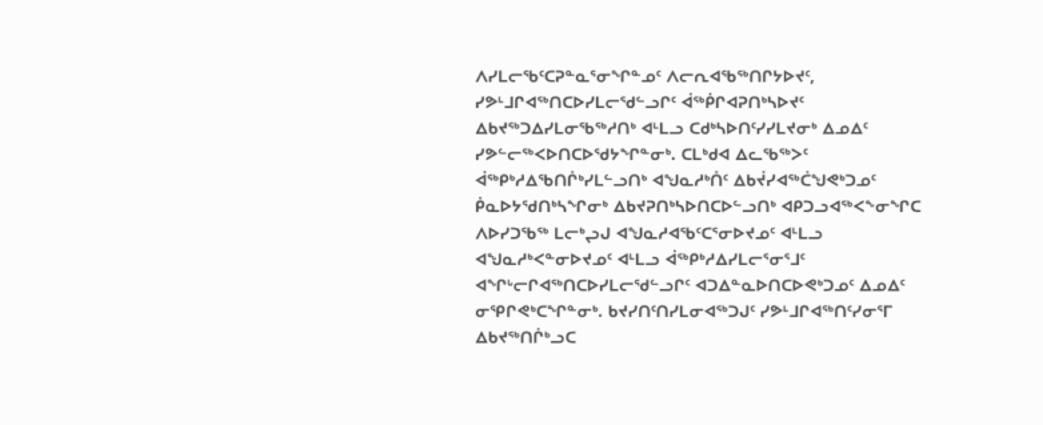ᐱᓯᒪᓕᖃᑦᑕᕈᓐᓇᕐᓂᖏᓐᓄᑦ ᐱᓕᕆᐊᖃᖅᑎᒋᔭᐅᔪᑦ, ᓯᕗᒻᒧᒋᐊᖅᑎᑕᐅᓯᒪᓕᖁᓪᓗᒋᑦ ᐋᖅᑮᒋᐊᕈᑎᒃᓴᐅᔪᑦ ᐃᑲᔪᖅᑐᐃᓯᒪᓂᖃᖅᓱᑎᒃ ᐊᒻᒪᓗ ᑕᑯᒃᓴᐅᑎᑦᓯᓯᒪᔪᓂᒃ ᐃᓄᐃᑦ ᓯᕗᓪᓕᖅᐸᐅᑎᑕᐅᖁᔭᖏᓐᓂᒃ. ᑕᒪᒃᑯᐊ ᐃᓚᖃᖅᐳᑦ ᐋᖅᑭᒃᓱᐃᖃᑎᒌᒃᓯᒪᓪᓗᑎᒃ ᐊᖑᓇᓱᒃᑏᑦ ᐃᑲᔫᓯᐊᖅᑖᖑᕙᒃᑐᓄᑦ ᑮᓇᐅᔭᖁᑎᒃᓴᖏᓂᒃ ᐃᑲᔪᕈᑎᒃᓴᐅᑎᑕᐅᓪᓗᑎᒃ ᐊᑭᑐᓗᐊᖅᐸᖕᓂᖏᑕ ᐱᐅᓯᑐᖃᖅ ᒪᓕᒃᖢᒍ ᐊᖑᓇᓱᐊᖃᑦᑕᕐᓂᐅᔪᓄᑦ ᐊᒻᒪᓗ ᐊᖑᓇᓱᒃᐸᓐᓂᐅᔪᓄᑦ ᐊᒻᒪᓗ ᐋᖅᑭᒃᓱᐃᓯᒪᓕᕐᓂᕐᒧᑦ ᐊᖏᒡᓕᒋᐊᖅᑎᑕᐅᓯᒪᓕᖁᓪᓗᒋᑦ ᐊᑐᐃᓐᓇᐅᑎᑕᐅᕙᒃᑐᓄᑦ ᐃᓄᐃᑦ ᓂᕿᒋᕙᒃᑕᖏᓐᓂᒃ. ᑲᔪᓯᑎᑦᑎᓯᒪᓂᐊᖅᑐᒍᑦ ᓯᕗᒻᒧᒋᐊᖅᑎᑦᓯᓂᕐᒥ ᐃᑲᔪᖅᑎᒌᒃᓗᑕ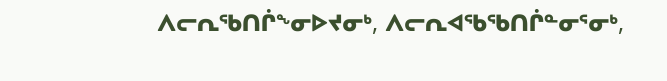ᐱᓕᕆᖃᑎᒌᖕᓂᐅᔪᓂᒃ, ᐱᓕᕆᐊᖃᖃᑎᒌᓐᓂᕐᓂᒃ,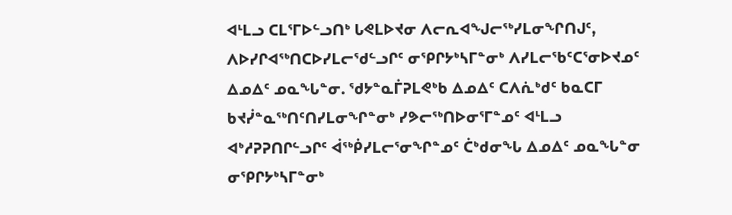ᐊᒻᒪᓗ ᑕᒪᕐᒥᐅᓪᓗᑎᒃ ᒐᕙᒪᐅᔪᓂ ᐱᓕᕆᐊᖑᓕᖅᓯᒪᓂᖏᑎᒍᑦ, ᐱᐅᓯᒋᐊᖅᑎᑕᐅᓯᒪᓕᖁᓪᓗᒋᑦ ᓂᕿᒋᔭᒃᓴᒥᓐᓂᒃ ᐱᓯᒪᓕᖃᑦᑕᕐᓂᐅᔪᓄᑦ ᐃᓄᐃᑦ ᓄᓇᖓᓐᓂ. ᖁᔭᓐᓇᒦᕈᒪᕙᒃᑲ ᐃᓄᐃᑦ ᑕᐱᕇᒃᑯᑦ ᑲᓇᑕᒥ ᑲᔪᓰᓐᓇᖅᑎᑦᑎᓯᒪᓂᖏᓐᓂᒃ ᓯᕗᓕᖅᑎᐅᓂᕐᒥᓐᓄᑦ ᐊᒻᒪᓗ ᐊᒃᓱᕈᕈᑎᒋᓪᓗᒋᑦ ᐋᖅᑮᓯᒪᓕᕐᓂᖏᓐᓄᑦ ᑖᒃᑯᓂᖓ ᐃᓄᐃᑦ ᓄᓇᖓᓐᓂ ᓂᕿᒋᔭᒃᓴᒥᓐᓂᒃ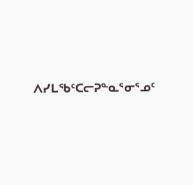ᐱᓯᒪᖃᑦᑕᓕᕈᓐᓇᕐᓂᕐᓄᑦ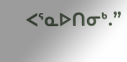ᐸᕐᓇᐅᑎᓂᒃ.”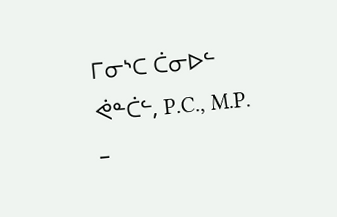ᒥᓂᔅᑕ ᑖᓂᐅᓪ ᕚᓐᑖᓪ, P.C., M.P. –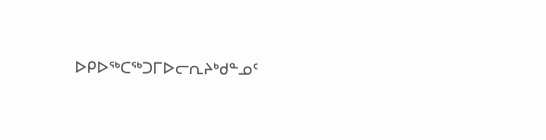ᐅᑭᐅᖅᑕᖅᑐᒥᐅᓕᕆᔨᒃᑯᓐᓄᑦ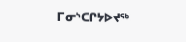ᒥᓂᔅᑕᒋᔭᐅᔪᖅ